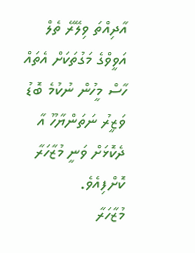އާދިއްތަ ވިލޭރޭ ތެލް އަވީވްގެ މަގުތަކަށް އެތައް ހާސް މީހުން ނުކުމެ ބޮޑު ވަޒީރު ނަތަންޔާހޫ އާ ދެކޮޅަށް ވަނީ މުޒާހަރާ ކޮށްފިއެވެ.
މުޒާހަރާ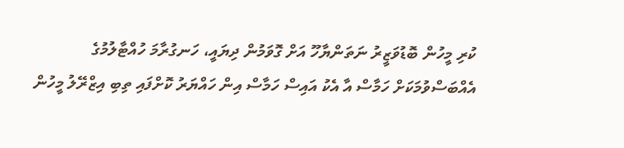ކުރި މީހުން ބޮޑުވަޒީރު ނަތަންޔާހޫ އަށް ގޮވަމުން ދިޔައީ، ހަނގުރާމަ ހުއްޓާލުމުގެ އެއްބަސްވުމަކަށް ހަމާސް އާ އެކު އައިސް ހަމާސް އިން ހައްޔަރު ކޮށްފައި ތިބި އިޒްރޭލު މީހުން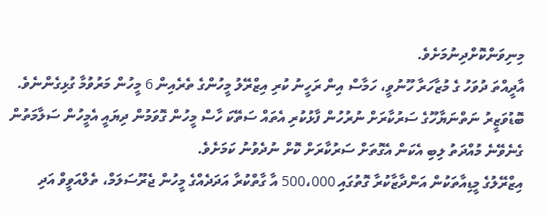މިނިވަންކޮށްދިނުމަށެވެ.
އާދީއްތަ ދުވަހު ގެ މުޒާހަރާ ހޫނުވީ، ހަމާސް އިން ރަހީނު ކުރި އިޒްރޭލު މީހުންގެ ތެރެއިން 6 މީހުން މަރުވުމާ ގުޅިގެންނެވެ.
ބޮޑުވަޒީރު ނަތްނަޔާހޫގެ ސަރުކާރަށް ނުރުހުން ފާޅުކުރި އެތައް ސަތޭކަ ހާސް މީހުން ގޮވަމުން ދިޔައީ އެމީހުން ސަލާމަތުން ގެނެވޭނެ މުއްދަތު ލިބި އެކަން އެގޮތަށް ސަރުކާރަށް ކޮށް ނުދެވުނު ކަމަށެވެ.
އިޒްރޭލުގެ މީޑިއާތަކުން އަންދާޒާކުރާ ގޮތުގައި 500،000 އާ ގާތްކުރާ އަދަދެއްގެ މީހުން ޖެރޫސަލަމް، ތެލްއަވީވް އަދި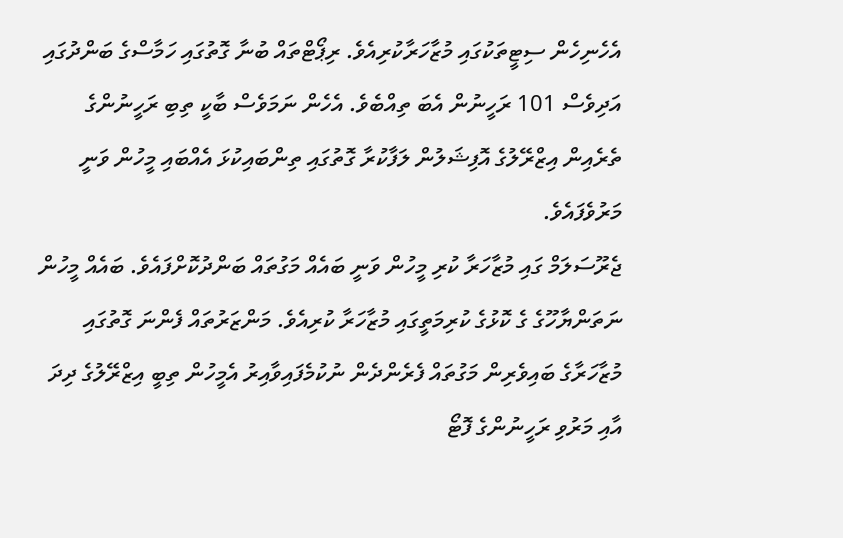އެހެނިހެން ސިޓީތަކުގައި މުޒާހަރާކުރިއެވެ. ރިޕޯޓްތައް ބުނާ ގޮތުގައި ހަމާސްގެ ބަންދުގައި އަދިވެސް 101 ރަހީނުން އެބަ ތިއްބެވެ. އެހެން ނަމަވެސް ބާކީ ތިބި ރަހީނުންގެ ތެރެއިން އިޒްރޭލުގެ އޮފިޝަލުން ލަފާކުރާ ގޮތުގައި ތިންބައިކުޅަ އެއްބައި މީހުން ވަނީ މަރުވެފައެވެ.
ޖެރޫސަލަމް ގައި މުޒާހަރާ ކުރި މީހުން ވަނީ ބައެއް މަގުތައް ބަންދުކޮށްފައެވެ. ބައެއް މީހުން ނަތަންޔާހޫގެ ގެ ކޮޅުގެ ކުރިމަތީގައި މުޒާހަރާ ކުރިއެވެ. މަންޒަރުތައް ފެންނަ ގޮތުގައި މުޒާހަރާގެ ބައިވެރިން މަގުތައް ފެރެންދެން ނުކުމެފައިވާއިރު އެމީހުން ތިބީ އިޒްރޭލުގެ ދިދަ އާއި މަރުވި ރަހީނުންގެ ފޮޓޯ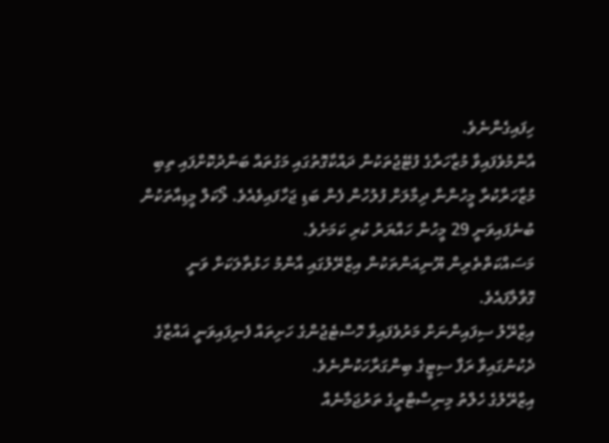ހިފައިގެންނެވެ.
އާންމުވެފައިވާ މުޒާހަރާގެ ފުޓޭޖުތަކުން ދައްކާގޮތުގައި މަގުތައް ބަންދުކޮށްފައި ތިބި މުޒާހަރާކުރާ މީހުންނާ ދިމާލަށް ފުލުހުން ފެން ބަޑި ޖަހާފައިވެއެވެ. ލޯކަލް މީޑިއާތަކުން ބުނެފައިވަނީ 29 މީހުން ހައްޔަރު ކުރި ކަމަށެވެ.
މަސައްކަތްތެރިން ޔޫނިއަންތަކުން އިޒްރޭލުގައި އާންމު ހަޅުތާލަކަށް ވަނީ ގޮވާލާފައެވެ.
އިޒްރޭލު ސިފައިންނަށް މަރުވެފައިވާ ހޮސްޓެޖުންގެ ހަށިތައް ފެނިފައިވަނީ ޣައްޒާގެ ދެކުނުގައިވާ ރަފާ ސިޓީގެ ބިންގަރާހަކުންނެވެ.
އިޒްރޭލުގެ ހެލްތު މިނިސްޓްރީގެ ތަރުޖަމާނެއް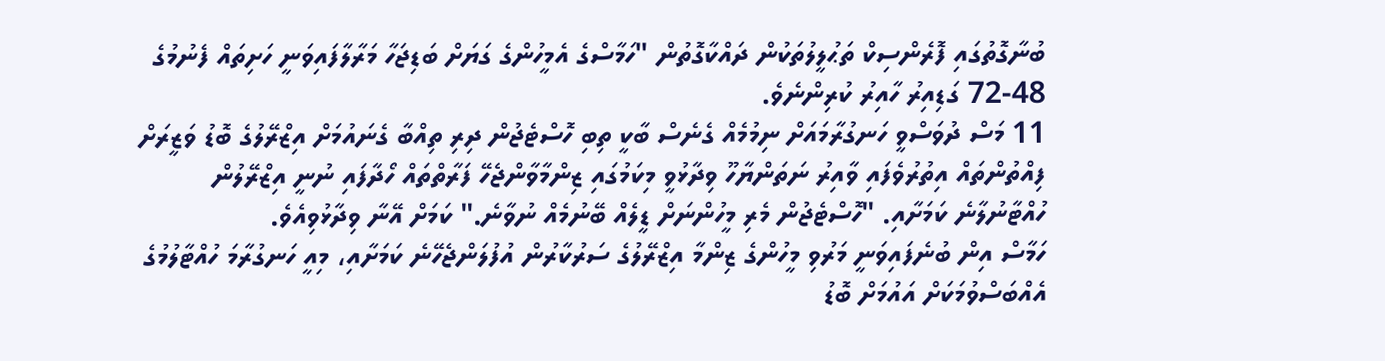ބުނާގޮތުގައި ފޮރެންސިކް ތަޙުލީލުތަކުން ދައްކާގޮތުން "ހަމާސްގެ އެމީހުންގެ ގަޔަށް ބަޑިޖަހާ މަރާލާފައިވަނީ ހަށިތައް ފެނުމުގެ 48-72 ގަޑިއިރު ހާއިރު ކުރިންނެވެ.
11 މަސް ދުވަސްވީ ހަނގުރާމައަށް ނިމުމެއް ގެނެސް ބާކީ ތިބި ހޮސްޓެޖުން ދިރި ތިއްބާ ގެނައުމަށް އިޒްރޭލުގެ ބޮޑު ވަޒީރަށް ފިއްތުންތައް އިތުރުވެފައި ވާއިރު ނަތަންޔާހޫ ވިދާޅުވީ މިކަމުގައި ޒިންމާވާންޖެހޭ ފަރާތްތައް ހޯދާފައި ނުނީ އިޒްރޭލުން ހުއްޓާނުލާނެ ކަމަށާއި. "ހޮސްޓެޖުން މެރި މީހުންނަށް ޑީލެއް ބޭނުމެއް ނުވާނެ." ކަމަށް އޭނާ ވިދާޅުވިއެވެ.
ހަމާސް އިން ބުނެފައިވަނީ މަރުވި މީހުންގެ ޒިންމާ އިޒްރޭލުގެ ސަރުކާރުން އުފުލަންޖެހޭނެ ކަމަށާއި، މިއީ ހަނގުރާމަ ހުއްޓާލުމުގެ އެއްބަސްވުމަކަށް އައުމަށް ބޮޑު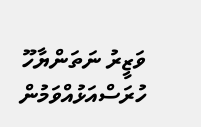ވަޒީރު ނަތަންޔާހޫ ހުރަސްއަޅުއްވަމުން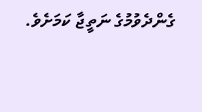ގެންދެވުމުގެ ނަތީޖާ ކަމަށެވެ.